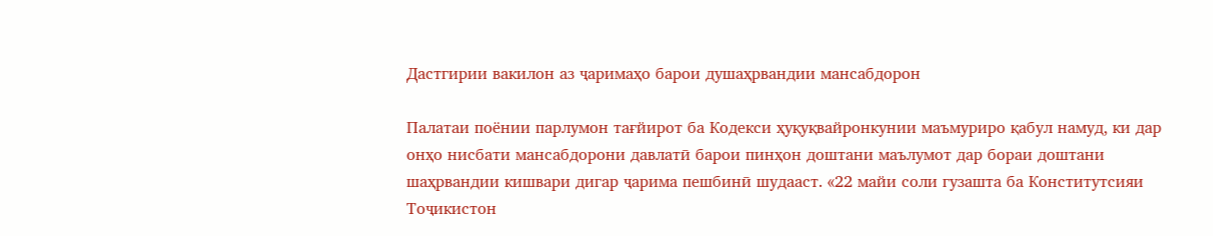Дастгирии вакилон аз ҷаримаҳо барои душаҳрвандии мансабдорон

Палатаи поёнии парлумон тағйирот ба Кодекси ҳуқуқвайронкунии маъмуриро қабул намуд, ки дар онҳо нисбати мансабдорони давлатӣ барои пинҳон доштани маълумот дар бораи доштани шаҳрвандии кишвари дигар ҷарима пешбинӣ шудааст. «22 майи соли гузашта ба Конститутсияи Тоҷикистон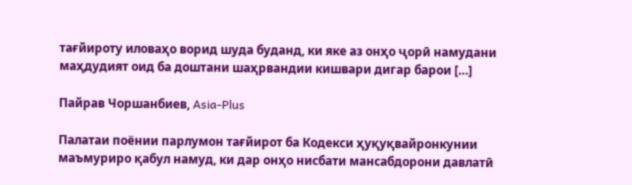тағйироту иловаҳо ворид шуда буданд, ки яке аз онҳо ҷорӣ намудани маҳдудият оид ба доштани шаҳрвандии кишвари дигар барои […]

Пайрав Чоршанбиев, Asia-Plus

Палатаи поёнии парлумон тағйирот ба Кодекси ҳуқуқвайронкунии маъмуриро қабул намуд, ки дар онҳо нисбати мансабдорони давлатӣ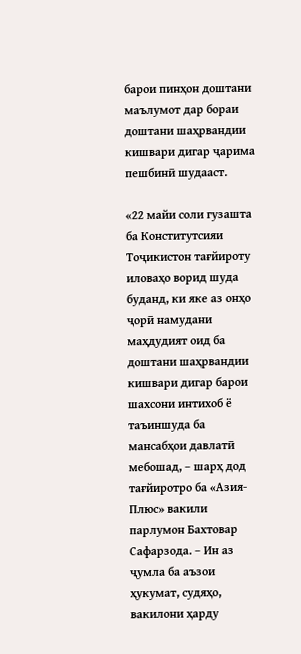барои пинҳон доштани маълумот дар бораи доштани шаҳрвандии кишвари дигар ҷарима пешбинӣ шудааст.

«22 майи соли гузашта ба Конститутсияи Тоҷикистон тағйироту иловаҳо ворид шуда буданд, ки яке аз онҳо ҷорӣ намудани маҳдудият оид ба доштани шаҳрвандии кишвари дигар барои шахсони интихоб ё таъиншуда ба мансабҳои давлатӣ мебошад, – шарҳ дод тағйиротро ба «Азия-Плюс» вакили парлумон Бахтовар Сафарзода. – Ин аз ҷумла ба аъзои ҳукумат, судяҳо, вакилони ҳарду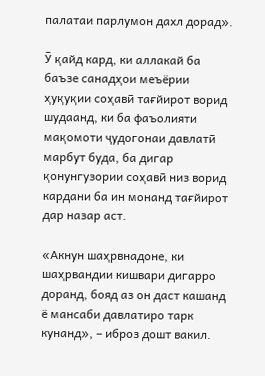палатаи парлумон дахл дорад».

Ӯ қайд кард, ки аллакай ба баъзе санадҳои меъёрии ҳуқуқии соҳавӣ тағйирот ворид шудаанд, ки ба фаъолияти мақомоти ҷудогонаи давлатӣ марбут буда, ба дигар қонунгузории соҳавӣ низ ворид кардани ба ин монанд тағйирот дар назар аст.

«Акнун шаҳрвнадоне, ки шаҳрвандии кишвари дигарро доранд, бояд аз он даст кашанд ё мансаби давлатиро тарк кунанд», – иброз дошт вакил.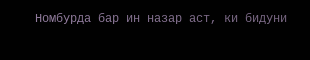Номбурда бар ин назар аст, ки бидуни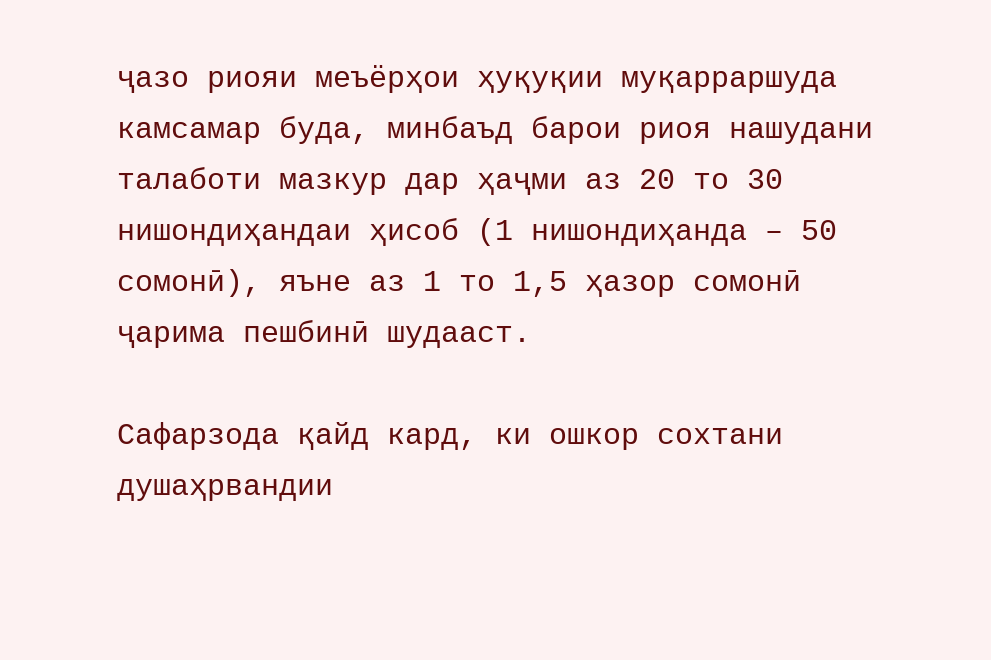ҷазо риояи меъёрҳои ҳуқуқии муқарраршуда камсамар буда, минбаъд барои риоя нашудани талаботи мазкур дар ҳаҷми аз 20 то 30 нишондиҳандаи ҳисоб (1 нишондиҳанда – 50 сомонӣ), яъне аз 1 то 1,5 ҳазор сомонӣ ҷарима пешбинӣ шудааст.

Сафарзода қайд кард, ки ошкор сохтани душаҳрвандии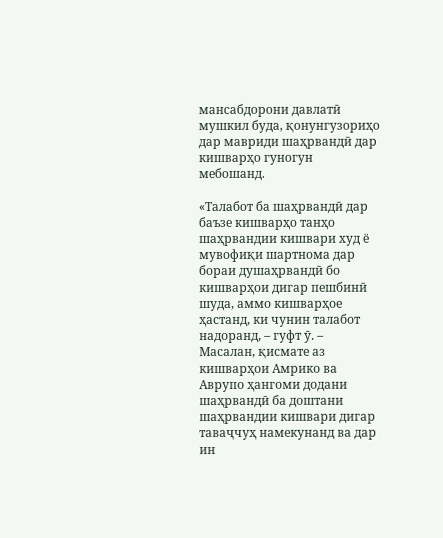мансабдорони давлатӣ мушкил буда, қонунгузориҳо дар мавриди шаҳрвандӣ дар кишварҳо гуногун мебошанд.

«Талабот ба шаҳрвандӣ дар баъзе кишварҳо танҳо шаҳрвандии кишвари худ ё мувофиқи шартнома дар бораи душаҳрвандӣ бо кишварҳои дигар пешбинӣ шуда, аммо кишварҳое ҳастанд, ки чунин талабот надоранд, – гуфт ӯ. – Масалан, қисмате аз кишварҳои Амрико ва Аврупо ҳангоми додани шаҳрвандӣ ба доштани шаҳрвандии кишвари дигар таваҷчуҳ намекунанд ва дар ин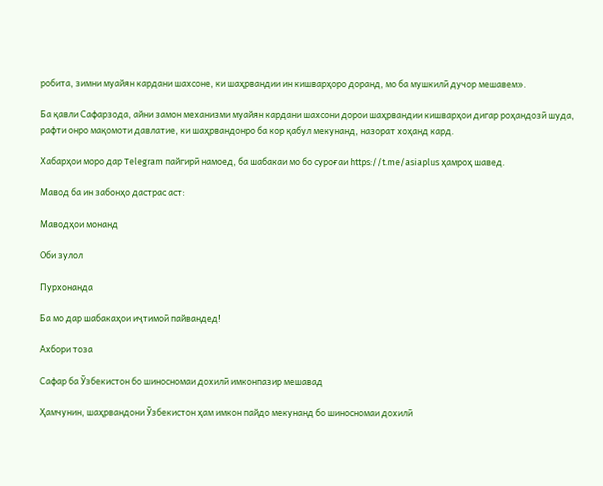робита, зимни муайян кардани шахсоне, ки шаҳрвандии ин кишварҳоро доранд, мо ба мушкилӣ дучор мешавем».

Ба қавли Сафарзода, айни замон механизми муайян кардани шахсони дорои шаҳрвандии кишварҳои дигар роҳандозӣ шуда, рафти онро мақомоти давлатие, ки шаҳрвандонро ба кор қабул мекунанд, назорат хоҳанд кард.

Хабарҳои моро дар Telegram пайгирӣ намоед, ба шабакаи мо бо суроғаи https://t.me/asiaplus ҳамроҳ шавед.

Мавод ба ин забонҳо дастрас аст:

Маводҳои монанд

Оби зулол

Пурхонанда

Ба мо дар шабакаҳои иҷтимоӣ пайвандед!

Ахбори тоза

Сафар ба Ӯзбекистон бо шиносномаи дохилӣ имконпазир мешавад

Ҳамчунин, шаҳрвандони Ӯзбекистон ҳам имкон пайдо мекунанд бо шиносномаи дохилӣ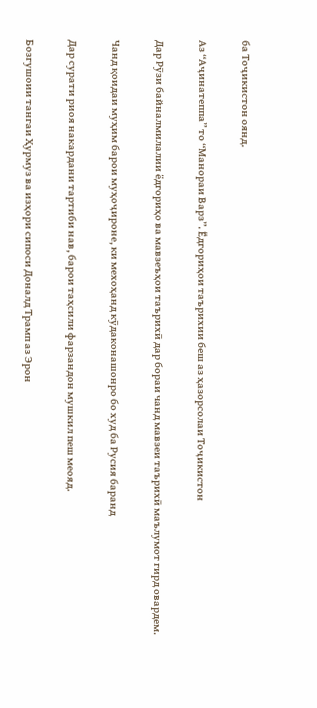ба Тоҷикистон оянд.

Аз “Аҷинатеппа” то “Манораи Варз”. Ёдгориҳои таърихии беш аз ҳазорсолаи Тоҷикистон

Дар Рӯзи байналмилалии ёдгориҳо ва мавзеъҳои таърихӣ дар бораи чанд мавзеи таърихӣ маълумот гирд овардем.

Чанд қоидаи муҳим барои муҳоҷироне, ки мехоҳанд кӯдаконашонро бо худ ба Русия баранд

Дар сурати риоя накардани тартиби нав, барои таҳсили фарзандон мушкил пеш меояд.

Бозгушоии тангаи Ҳурмуз ва изҳори сипоси Доналд Трамп аз Эрон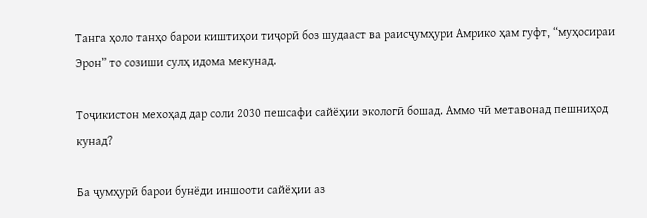Танга ҳоло танҳо барои киштиҳои тиҷорӣ боз шудааст ва раисҷумҳури Амрико ҳам гуфт, “муҳосираи Эрон” то созиши сулҳ идома мекунад.

Тоҷикистон мехоҳад дар соли 2030 пешсафи сайёҳии экологӣ бошад. Аммо чӣ метавонад пешниҳод кунад?

Ба ҷумҳурӣ барои бунёди иншооти сайёҳии аз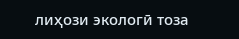лиҳози экологӣ тоза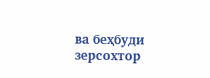ва беҳбуди зерсохтор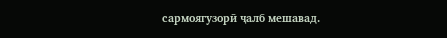сармоягузорӣ ҷалб мешавад.